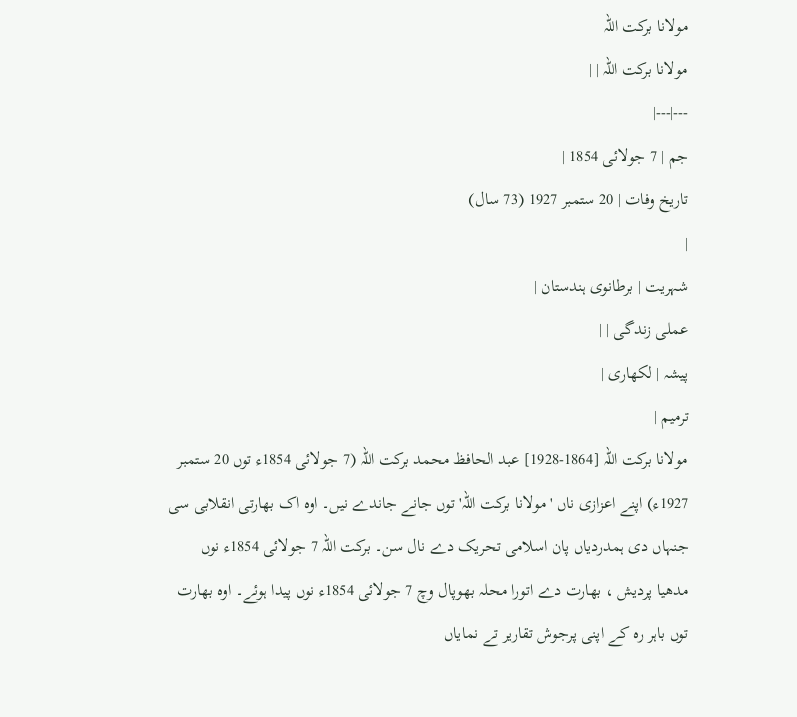مولانا برکت اللہ
مولانا برکت اللہ | |
---|---|
جم | 7 جولائی 1854 |
تاریخ وفات | 20 ستمبر 1927 (73 سال)
|
شہریت | برطانوی ہندستان |
عملی زندگی | |
پیشہ | لکھاری |
ترمیم |
مولانا برکت اللہ [1864-1928] عبد الحافظ محمد برکت اللہ (7 جولائی 1854ء توں 20 ستمبر 1927ء) اپنے اعزازی ناں 'مولانا برکت اللہ' توں جانے جاندے نيں۔ اوہ اک بھارتی انقلابی سی جنہاں دی ہمدردیاں پان اسلامی تحریک دے نال سن۔ برکت اللہ 7 جولائی 1854ء نوں مدھیا پردیش ، بھارت دے اتورا محلہ بھوپال وچ 7 جولائی 1854ء نوں پیدا ہوئے۔ اوہ بھارت توں باہر رہ کے اپنی پرجوش تقاریر تے نمایاں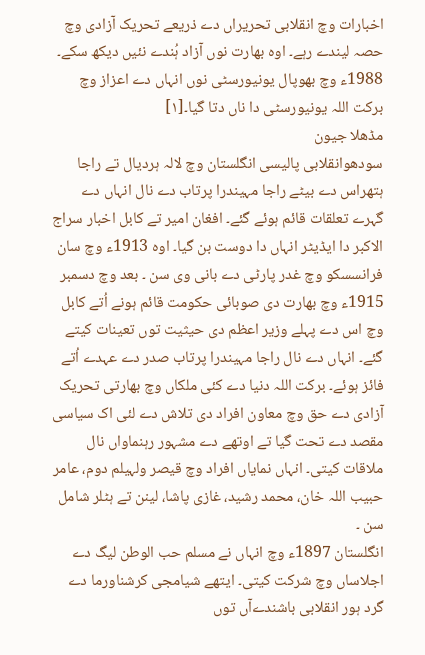اخبارات وچ انقلابی تحریراں دے ذریعے تحریک آزادی وچ حصہ لیندے رہے۔ اوہ بھارت نوں آزاد ہُندے نئيں دیکھ سکے۔ 1988ء وچ بھوپال یونیورسٹی نوں انہاں دے اعزاز وچ برکت اللہ یونیورسٹی دا ناں دتا گیا۔[۱]
مڈھلا جیون
سودھوانقلابی پالیسی انگلستان وچ لالہ ہردیال تے راجا ہتھراس دے بیٹے راجا مہیندرا پرتاب دے نال انہاں دے گہرے تعلقات قائم ہوئے گئے۔ افغان امیر تے کابل اخبار سراج الاکبر دا ایڈیٹر انہاں دا دوست بن گیا۔ اوہ 1913ء وچ سان فرانسسکو وچ غدر پارٹی دے بانی وی سن ۔ بعد وچ دسمبر 1915ء وچ بھارت دی صوبائی حکومت قائم ہونے اُتے کابل وچ اس دے پہلے وزیر اعظم دی حیثیت توں تعینات کیتے گئے۔ انہاں دے نال راجا مہیندرا پرتاب صدر دے عہدے اُتے فائز ہوئے۔ برکت اللہ دنیا دے کئی ملکاں وچ بھارتی تحریک آزادی دے حق وچ معاون افراد دی تلاش دے لئی اک سیاسی مقصد دے تحت گیا تے اوتھے دے مشہور رہنماواں نال ملاقات کيتی۔ انہاں نمایاں افراد وچ قیصر ولہیلم دوم، عامر حبیب اللہ خان، محمد رشید، غازی پاشا، لینن تے ہٹلر شامل سن ۔
انگلستان 1897ء وچ انہاں نے مسلم حب الوطن لیگ دے اجلاساں وچ شرکت کيتی۔ ایتھے شیامجی کرشناورما دے گرد ہور انقلابی باشندےآں توں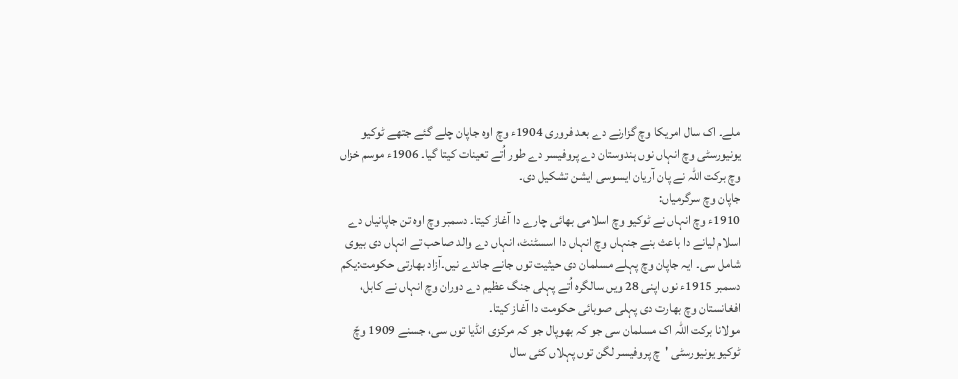ملے۔ اک سال امریکا وچ گزارنے دے بعد فروری 1904ء وچ اوہ جاپان چلے گئے جتھے ٹوکیو یونیورسٹی وچ انہاں نوں ہندوستان دے پروفیسر دے طور اُتے تعینات کيتا گیا۔ 1906ء موسم خزاں وچ برکت اللہ نے پان آریان ایسوسی ایشن تشکیل دی۔
جاپان وچ سرگرمیاں:
1910ء وچ انہاں نے ٹوکیو وچ اسلامی بھائی چارے دا آغاز کيتا۔ دسمبر وچ اوہ تن جاپانیاں دے اسلام لیانے دا باعث بنے جنہاں وچ انہاں دا اسسٹنٹ، انہاں دے والد صاحب تے انہاں دی بیوی شامل سی۔ ایہ جاپان وچ پہلے مسلمان دی حیثیت توں جانے جاندے نيں۔آزاد بھارتی حکومت:یکم دسمبر 1915ء نوں اپنی 28 ويں سالگرہ اُتے پہلی جنگ عظیم دے دوران وچ انہاں نے کابل، افغانستان وچ بھارت دی پہلی صوبائی حکومت دا آغاز کيتا۔
مولانا برکت اللہ اک مسلمان سی جو کہ بھوپال جو کہ مرکزی انڈیا توں سی، جسنے 1909 وچّ ٹوکیو یونیورسٹی 'چ پروفیسر لگن توں پہلاں کئی سال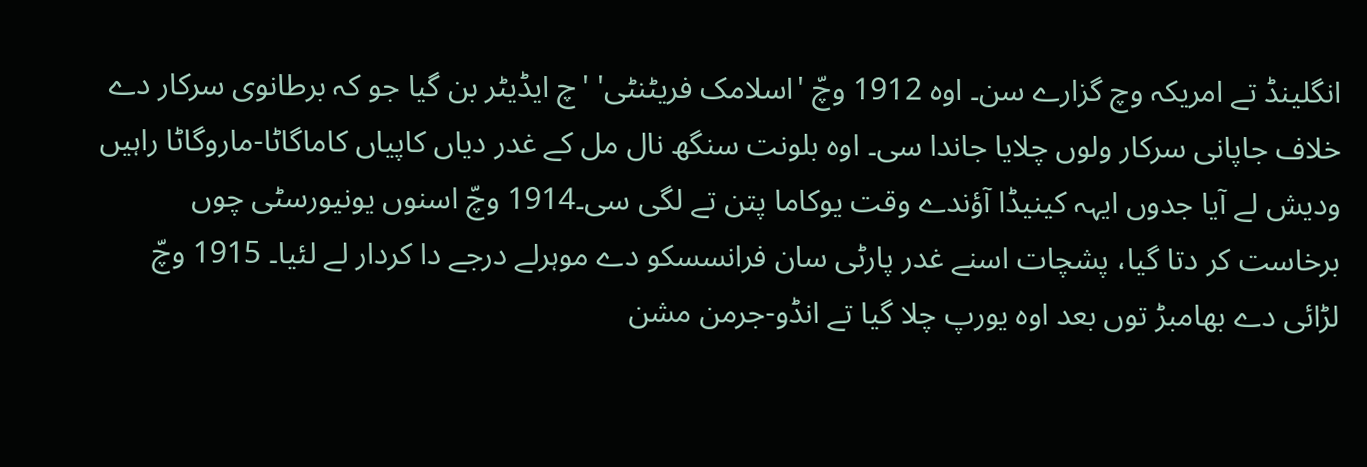انگلینڈ تے امریکہ وچ گزارے سن۔ اوہ 1912 وچّ 'اسلامک فریٹنٹی' 'چ ایڈیٹر بن گیا جو کہ برطانوی سرکار دے خلاف جاپانی سرکار ولوں چلایا جاندا سی۔ اوہ بلونت سنگھ نال مل کے غدر دیاں کاپیاں کاماگاٹا-ماروگاٹا راہیں ودیش لے آیا جدوں ایہہ کینیڈا آؤندے وقت یوکاما پتن تے لگی سی۔1914 وچّ اسنوں یونیورسٹی چوں برخاست کر دتا گیا، پشچات اسنے غدر پارٹی سان فرانسسکو دے موہرلے درجے دا کردار لے لئیا۔ 1915 وچّ لڑائی دے بھامبڑ توں بعد اوہ یورپ چلا گیا تے انڈو-جرمن مشن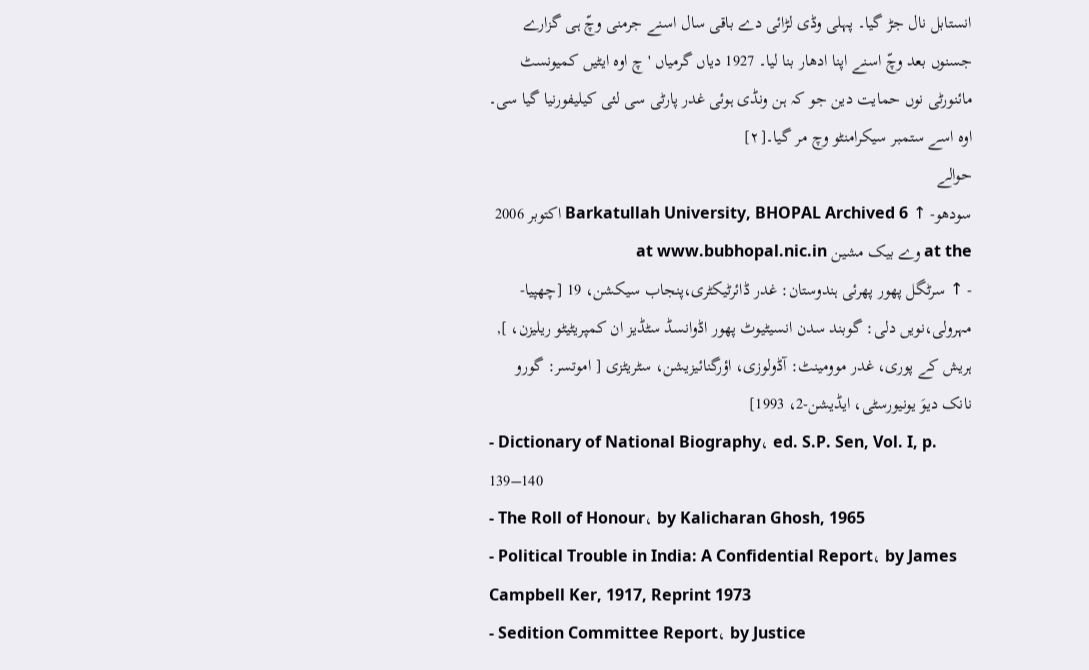انستابل نال جڑ گیا۔ پہلی وڈی لڑائی دے باقی سال اسنے جرمنی وچّ ہی گزارے جسنوں بعد وچّ اسنے اپنا ادھار بنا لیا۔ 1927 دیاں گرمیاں 'چ اوہ ایٹیں کمیونسٹ مائنورٹی نوں حمایت دین جو کہ ہن ونڈی ہوئی غدر پارٹی سی لئی کیلیفورنیا گیا سی۔ اوہ اسے ستمبر سیکرامنٹو وچ مر گیا۔[۲]
حوالے
سودھو- ↑ Barkatullah University, BHOPAL Archived 6 اکتوبر 2006 at the وے بیک مشین at www.bubhopal.nic.in
- ↑ سرٹگل پھور پھرئی ہندوستان: غدر ڈائرٹیکٹری،پنجاب سیکشن، 19 [چھپیا- مہرولی،نویں دلی: گوبند سدن انسیٹیوٹ پھور اڈوانسڈ سٹڈیز ان کمپریٹیٹو ریلیزن، ], ہریش کے پوری، غدر موومینٹ: آڈولوزی، اؤرگنائیزیشن، سٹریٹزی [ اموتسر: گورو نانک دیوَ یونیورسٹی، ایڈیشن-2، 1993]
- Dictionary of National Biography، ed. S.P. Sen, Vol. I, p. 139–140
- The Roll of Honour، by Kalicharan Ghosh, 1965
- Political Trouble in India: A Confidential Report، by James Campbell Ker, 1917, Reprint 1973
- Sedition Committee Report، by Justice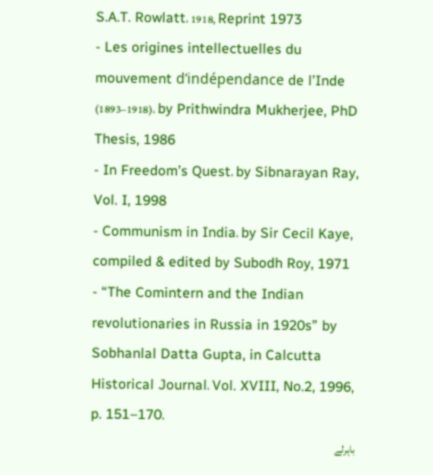S.A.T. Rowlatt، 1918, Reprint 1973
- Les origines intellectuelles du mouvement d’indépendance de l’Inde (1893–1918)، by Prithwindra Mukherjee, PhD Thesis, 1986
- In Freedom’s Quest، by Sibnarayan Ray, Vol. I, 1998
- Communism in India، by Sir Cecil Kaye, compiled & edited by Subodh Roy, 1971
- “The Comintern and the Indian revolutionaries in Russia in 1920s” by Sobhanlal Datta Gupta, in Calcutta Historical Journal، Vol. XVIII, No.2, 1996, p. 151–170.
باہرلے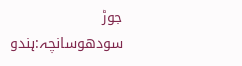جوڑ
سودھوسانچہ:ہندو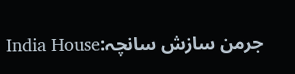جرمن سازش سانچہ:India House